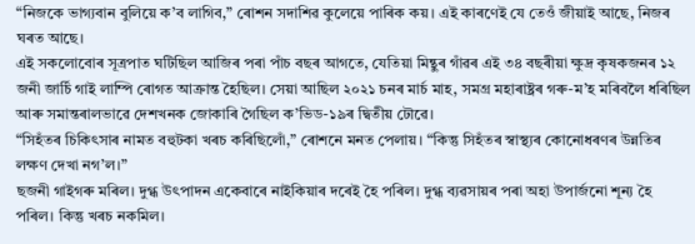“নিজকে ভাগ্যবান বুলিয়ে ক’ব লাগিব,” ৰোশন সদাশিৱ কুলেয়ে পাৰিক কয়। এই কাৰণেই যে তেওঁ জীয়াই আছে, নিজৰ ঘৰত আছে।
এই সকলোবোৰ সূত্ৰপাত ঘটিছিল আজিৰ পৰা পাঁচ বছৰ আগতে, যেতিয়া মিন্থুৰ গাঁৱৰ এই ৩৪ বছৰীয়া ক্ষুদ্ৰ কৃষকজনৰ ১২ জনী জাৰ্চি গাই লাম্পি ৰোগত আক্ৰান্ত হৈছিল। সেয়া আছিল ২০২১ চনৰ মাৰ্চ মাহ, সমগ্ৰ মহাৰাষ্ট্ৰৰ গৰু-ম’হ মৰিবলৈ ধৰিছিল আৰু সমান্তৰালভাৱে দেশখনক জোকাৰি গৈছিল ক’ভিড-১৯ৰ দ্বিতীয় ঢৌৱে।
“সিহঁতৰ চিকিৎসাৰ নামত বহুটকা খৰচ কৰিছিলোঁ,” ৰোশনে মনত পেলায়। “কিন্তু সিহঁতৰ স্বাস্থ্যৰ কোনোধৰণৰ উন্নতিৰ লক্ষণ দেখা নগ’ল।”
ছজনী গাইগৰু মৰিল। দুগ্ধ উৎপাদন একেবাৰে নাইকিয়াৰ দৰেই হৈ পৰিল। দুগ্ধ ব্যৱসায়ৰ পৰা অহা উপাৰ্জনো শূন্য হৈ পৰিল। কিন্তু খৰচ নকমিল।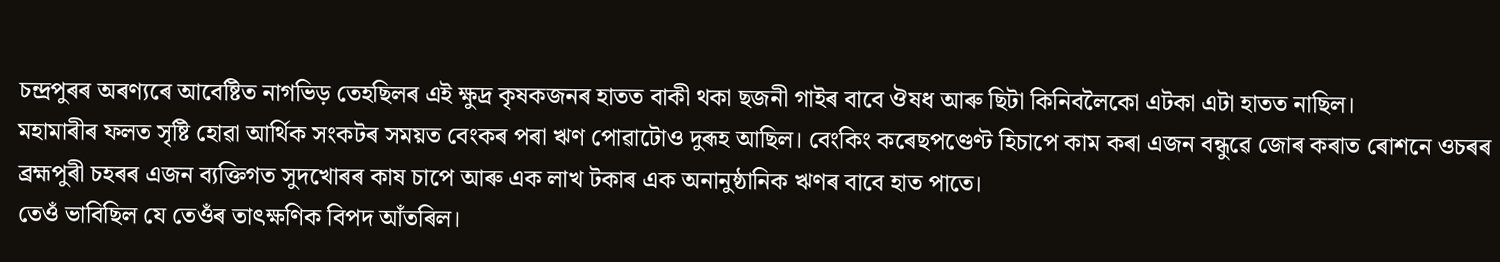চন্দ্ৰপুৰৰ অৰণ্যৰে আবেষ্টিত নাগভিড় তেহছিলৰ এই ক্ষুদ্ৰ কৃষকজনৰ হাতত বাকী থকা ছজনী গাইৰ বাবে ঔষধ আৰু ছিটা কিনিবলৈকো এটকা এটা হাতত নাছিল।
মহামাৰীৰ ফলত সৃষ্টি হোৱা আৰ্থিক সংকটৰ সময়ত বেংকৰ পৰা ঋণ পোৱাটোও দুৰূহ আছিল। বেংকিং কৰেছপণ্ডেণ্ট হিচাপে কাম কৰা এজন বন্ধুৱে জোৰ কৰাত ৰোশনে ওচৰৰ ব্ৰহ্মপুৰী চহৰৰ এজন ব্যক্তিগত সুদখোৰৰ কাষ চাপে আৰু এক লাখ টকাৰ এক অনানুষ্ঠানিক ঋণৰ বাবে হাত পাতে।
তেওঁ ভাবিছিল যে তেওঁৰ তাৎক্ষণিক বিপদ আঁতৰিল।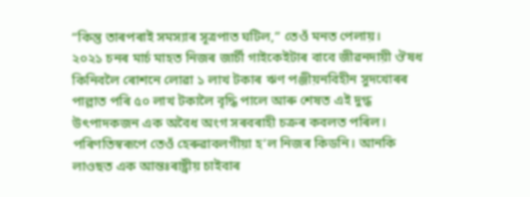“কিন্তু তাৰপৰাই সমস্যাৰ সূত্ৰপাত ঘটিল,” তেওঁ মনত পেলায়।
২০২১ চনৰ মাৰ্চ মাহত নিজৰ জাৰ্চী গাইকেইটাৰ বাবে জীৱনদায়ী ঔষধ কিনিবলৈ ৰোশনে লোৱা ১ লাখ টকাৰ ঋণ পঞ্জীয়নবিহীন সুদখোৰৰ পাল্লাত পৰি ৫০ লাখ টকালৈ বৃদ্ধি পালে আৰু শেষত এই দুগ্ধ উৎপাদকজন এক অবৈধ অংগ সৰবৰাহী চক্ৰৰ কবলত পৰিল। পৰিণতিস্বৰূপে তেওঁ হেৰুৱাবলগীয়া হ’ল নিজৰ কিডনি। আনকি লাওছত এক আন্তঃৰাষ্ট্ৰীয় চাইবাৰ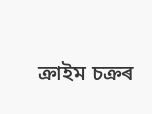ক্ৰাইম চক্ৰৰ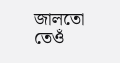জালতো তেওঁ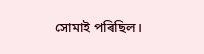সোমাই পৰিছিল।